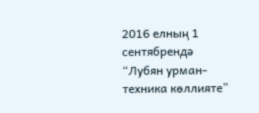2016 елның 1 сентябрендә “Лубян урман-техника көллияте”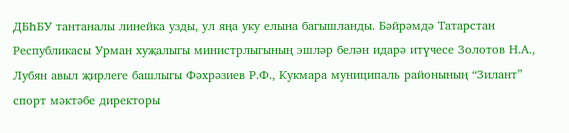ДБҺБУ тантаналы линейка узды, ул яңа уку елына багышланды. Бәйрәмдә Татарстан Республикасы Урман хуҗалыгы министрлыгының эшләр белән идарә итүчесе Золотов Н.А., Лубян авыл җирлеге башлыгы Фәхрәзиев Р.Ф., Кукмара муниципаль районының “Зилант” спорт мәктәбе директоры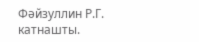Фәйзуллин Р.Г. катнашты.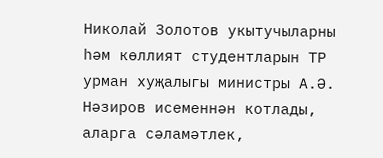Николай Золотов укытучыларны һәм көллият студентларын ТР урман хуҗалыгы министры А.Ә. Нәзиров исеменнән котлады, аларга сәламәтлек,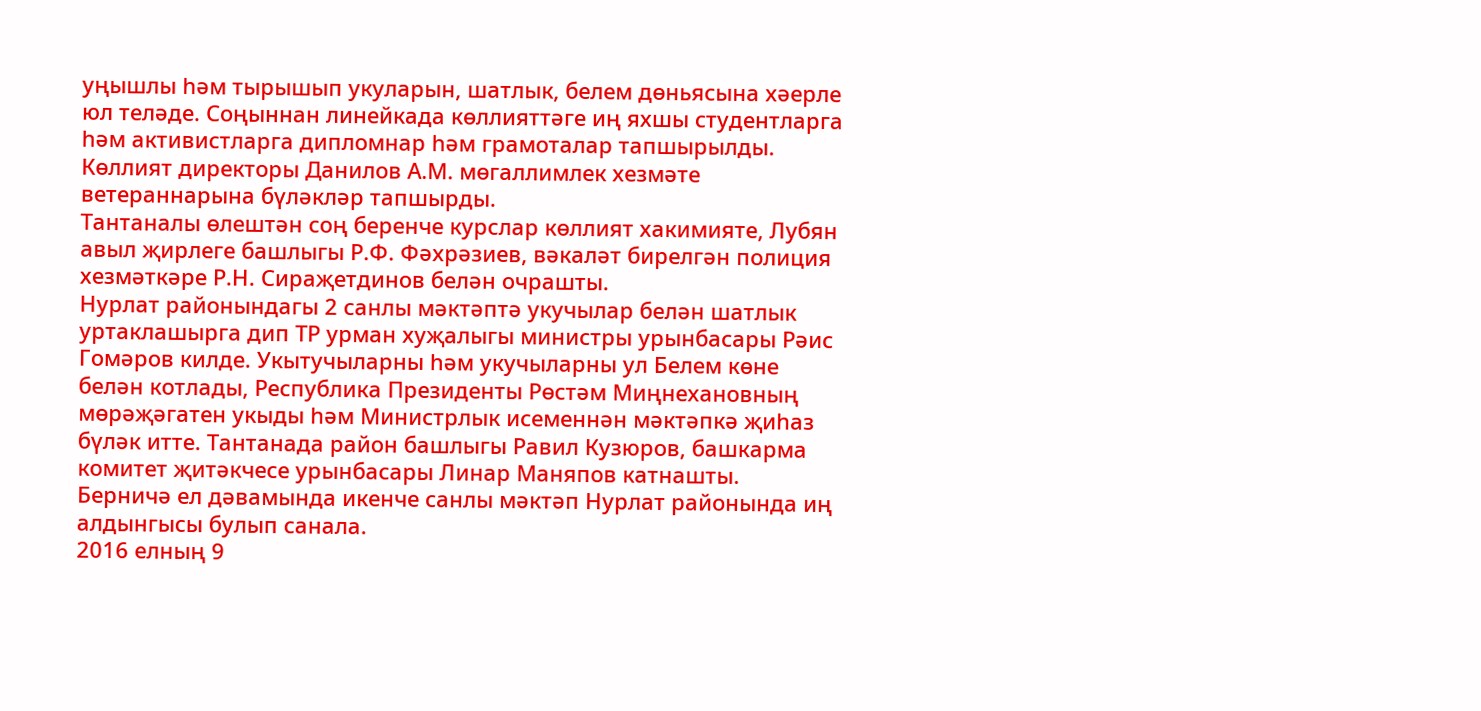уңышлы һәм тырышып укуларын, шатлык, белем дөньясына хәерле юл теләде. Соңыннан линейкада көллияттәге иң яхшы студентларга һәм активистларга дипломнар һәм грамоталар тапшырылды. Көллият директоры Данилов А.М. мөгаллимлек хезмәте ветераннарына бүләкләр тапшырды.
Тантаналы өлештән соң беренче курслар көллият хакимияте, Лубян авыл җирлеге башлыгы Р.Ф. Фәхрәзиев, вәкаләт бирелгән полиция хезмәткәре Р.Н. Сираҗетдинов белән очрашты.
Нурлат районындагы 2 санлы мәктәптә укучылар белән шатлык уртаклашырга дип ТР урман хуҗалыгы министры урынбасары Рәис Гомәров килде. Укытучыларны һәм укучыларны ул Белем көне белән котлады, Республика Президенты Рөстәм Миңнехановның мөрәҗәгатен укыды һәм Министрлык исеменнән мәктәпкә җиһаз бүләк итте. Тантанада район башлыгы Равил Кузюров, башкарма комитет җитәкчесе урынбасары Линар Маняпов катнашты.
Берничә ел дәвамында икенче санлы мәктәп Нурлат районында иң алдынгысы булып санала.
2016 елның 9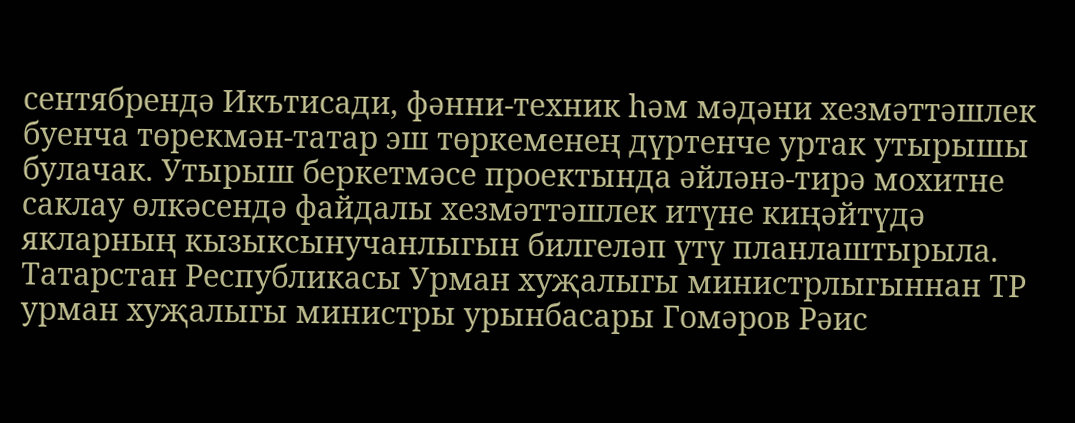сентябрендә Икътисади, фәнни-техник һәм мәдәни хезмәттәшлек буенча төрекмән-татар эш төркеменең дүртенче уртак утырышы булачак. Утырыш беркетмәсе проектында әйләнә-тирә мохитне саклау өлкәсендә файдалы хезмәттәшлек итүне киңәйтүдә якларның кызыксынучанлыгын билгеләп үтү планлаштырыла. Татарстан Республикасы Урман хуҗалыгы министрлыгыннан ТР урман хуҗалыгы министры урынбасары Гомәров Рәис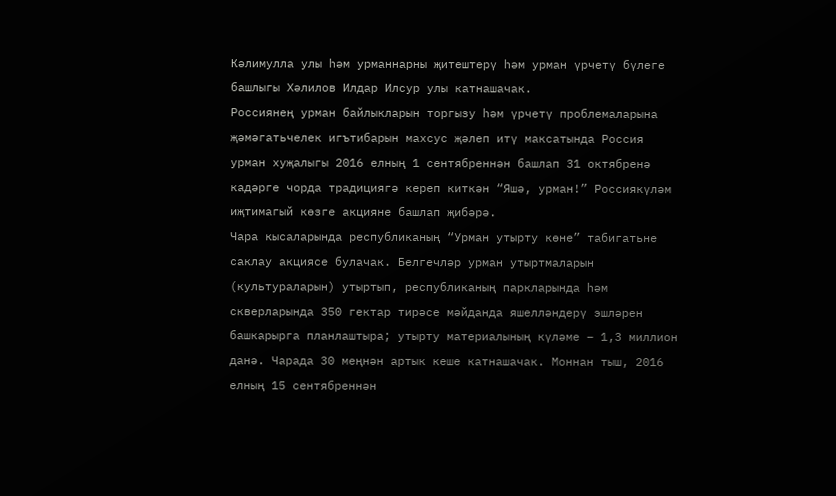Кәлимулла улы һәм урманнарны җитештерү һәм урман үрчетү бүлеге башлыгы Хәлилов Илдар Илсур улы катнашачак.
Россиянең урман байлыкларын торгызу һәм үрчетү проблемаларына җәмәгатьчелек игътибарын махсус җәлеп итү максатында Россия урман хуҗалыгы 2016 елның 1 сентябреннән башлап 31 октябренә кадәрге чорда традициягә кереп киткән “Яшә, урман!” Россиякүләм иҗтимагый көзге акцияне башлап җибәрә.
Чара кысаларында республиканың “Урман утырту көне” табигатьне саклау акциясе булачак. Белгечләр урман утыртмаларын (культураларын) утыртып, республиканың паркларында һәм скверларында 350 гектар тирәсе мәйданда яшелләндерү эшләрен башкарырга планлаштыра; утырту материалының күләме – 1,3 миллион данә. Чарада 30 меңнән артык кеше катнашачак. Моннан тыш, 2016 елның 15 сентябреннән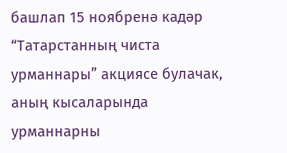башлап 15 ноябренә кадәр “Татарстанның чиста урманнары” акциясе булачак, аның кысаларында урманнарны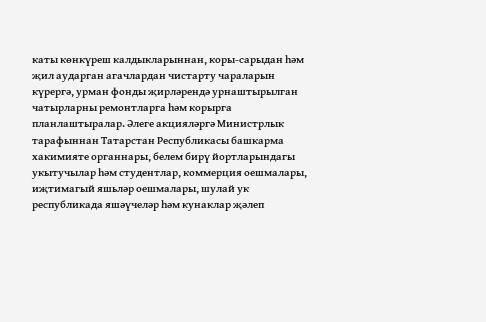каты көнкүреш калдыкларыннан, коры-сарыдан һәм җил аударган агачлардан чистарту чараларын күрергә, урман фонды җирләрендә урнаштырылган чатырларны ремонтларга һәм корырга планлаштыралар. Әлеге акцияләргә Министрлык тарафыннан Татарстан Республикасы башкарма хакимияте органнары, белем бирү йортларындагы укытучылар һәм студентлар, коммерция оешмалары, иҗтимагый яшьләр оешмалары, шулай ук республикада яшәүчеләр һәм кунаклар җәлеп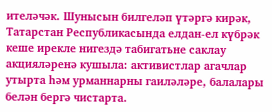ителәчәк. Шунысын билгеләп үтәргә кирәк, Татарстан Республикасында елдан-ел күбрәк кеше ирекле нигездә табигатьне саклау акцияләренә кушыла: активистлар агачлар утырта һәм урманнарны гаиләләре, балалары белән бергә чистарта.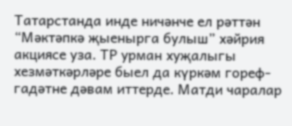Татарстанда инде ничәнче ел рәттән “Мәктәпкә җыенырга булыш” хәйрия акциясе уза. ТР урман хуҗалыгы хезмәткәрләре быел да күркәм гореф-гадәтне дәвам иттерде. Матди чаралар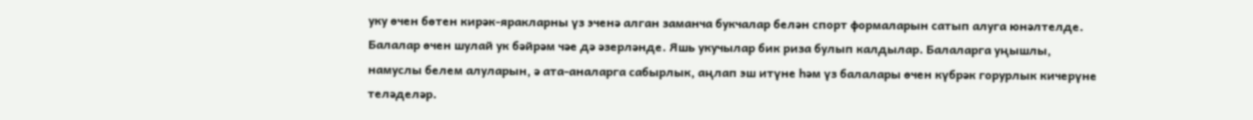уку өчен бөтен кирәк-яракларны үз эченә алган заманча букчалар белән спорт формаларын сатып алуга юнәлтелде. Балалар өчен шулай ук бәйрәм чәе дә әзерләнде. Яшь укучылар бик риза булып калдылар. Балаларга уңышлы, намуслы белем алуларын, ә ата-аналарга сабырлык, аңлап эш итүне һәм үз балалары өчен күбрәк горурлык кичерүне теләделәр.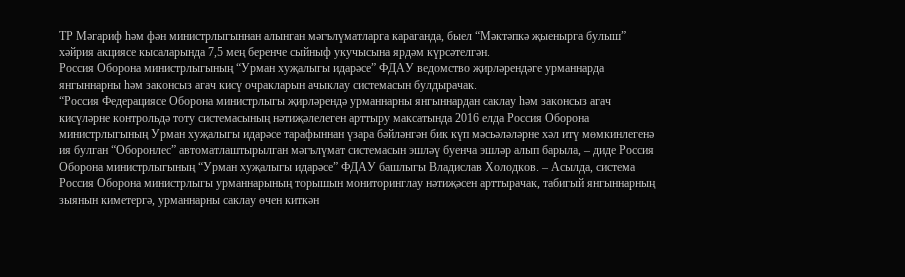ТР Мәгариф һәм фән министрлыгыннан алынган мәгълүматларга караганда, быел “Мәктәпкә җыенырга булыш” хәйрия акциясе кысаларында 7,5 мең беренче сыйныф укучысына ярдәм күрсәтелгән.
Россия Оборона министрлыгының “Урман хуҗалыгы идарәсе” ФДАУ ведомство җирләрендәге урманнарда янгыннарны һәм законсыз агач кисү очракларын ачыклау системасын булдырачак.
“Россия Федерациясе Оборона министрлыгы җирләрендә урманнарны янгыннардан саклау һәм законсыз агач кисүләрне контрольдә тоту системасының нәтиҗәлелеген арттыру максатында 2016 елда Россия Оборона министрлыгының Урман хуҗалыгы идарәсе тарафыннан үзара бәйләнгән бик күп мәсьәләләрне хәл итү мөмкинлегенә ия булган “Оборонлес” автоматлаштырылган мәгълүмат системасын эшләү буенча эшләр алып барыла, – диде Россия Оборона министрлыгының “Урман хуҗалыгы идарәсе” ФДАУ башлыгы Владислав Холодков. – Асылда, система Россия Оборона министрлыгы урманнарының торышын мониторинглау нәтиҗәсен арттырачак, табигый янгыннарның зыянын киметергә, урманнарны саклау өчен киткән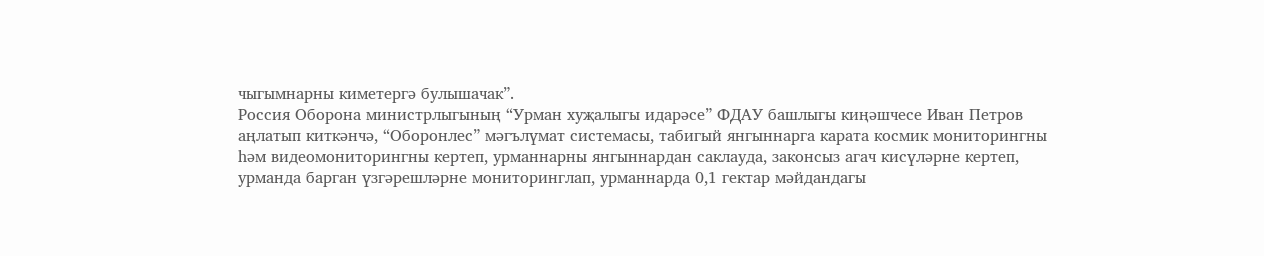чыгымнарны киметергә булышачак”.
Россия Оборона министрлыгының “Урман хуҗалыгы идарәсе” ФДАУ башлыгы киңәшчесе Иван Петров аңлатып киткәнчә, “Оборонлес” мәгълүмат системасы, табигый янгыннарга карата космик мониторингны һәм видеомониторингны кертеп, урманнарны янгыннардан саклауда, законсыз агач кисүләрне кертеп, урманда барган үзгәрешләрне мониторинглап, урманнарда 0,1 гектар мәйдандагы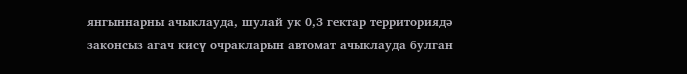янгыннарны ачыклауда, шулай ук 0,3 гектар территориядә законсыз агач кисү очракларын автомат ачыклауда булган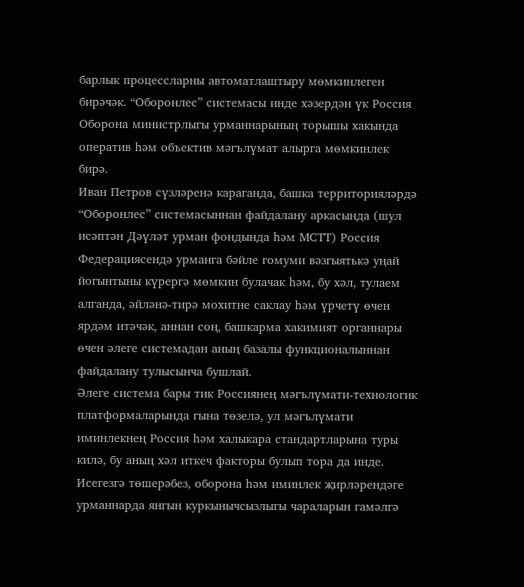барлык процессларны автоматлаштыру мөмкинлеген бирәчәк. “Оборонлес” системасы инде хәзердән үк Россия Оборона министрлыгы урманнарының торышы хакында оператив һәм объектив мәгълүмат алырга мөмкинлек бирә.
Иван Петров сүзләренә караганда, башка территорияләрдә “Оборонлес” системасыннан файдалану аркасында (шул исәптән Дәүләт урман фондында һәм МСТТ) Россия Федерациясендә урманга бәйле гомуми вәзгыятькә уңай йогынтыны күрергә мөмкин булачак һәм, бу хәл, тулаем алганда, әйләнә-тирә мохитне саклау һәм үрчетү өчен ярдәм итәчәк, аннан соң, башкарма хакимият органнары өчен әлеге системадан аның базалы функционалыннан файдалану тулысынча бушлай.
Әлеге система бары тик Россиянең мәгълүмати-технологик платформаларында гына төзелә, ул мәгълүмати иминлекнең Россия һәм халыкара стандартларына туры килә, бу аның хәл иткеч факторы булып тора да инде.
Исегезгә төшерәбез, оборона һәм иминлек җирләрендәге урманнарда янгын куркынычсызлыгы чараларын гамәлгә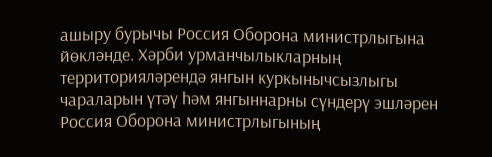ашыру бурычы Россия Оборона министрлыгына йөкләнде. Хәрби урманчылыкларның территорияләрендә янгын куркынычсызлыгы чараларын үтәү һәм янгыннарны сүндерү эшләрен Россия Оборона министрлыгының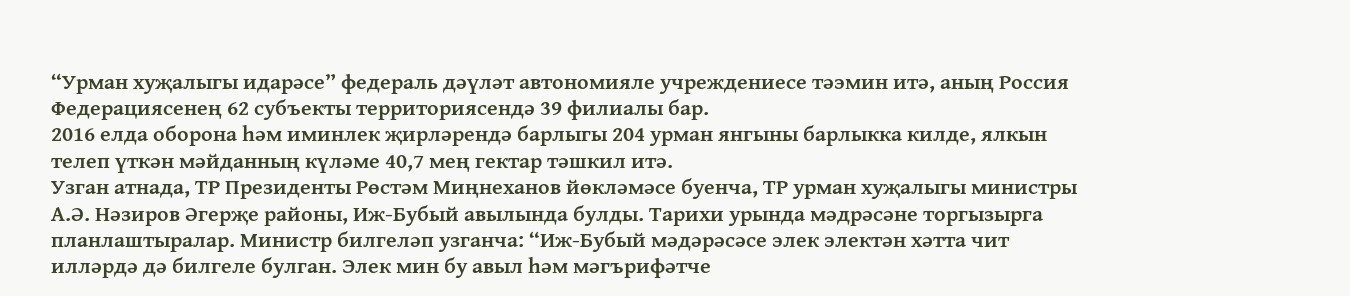“Урман хуҗалыгы идарәсе” федераль дәүләт автономияле учреждениесе тәэмин итә, аның Россия Федерациясенең 62 субъекты территориясендә 39 филиалы бар.
2016 елда оборона һәм иминлек җирләрендә барлыгы 204 урман янгыны барлыкка килде, ялкын телеп үткән мәйданның күләме 40,7 мең гектар тәшкил итә.
Узган атнада, ТР Президенты Рөстәм Миңнеханов йөкләмәсе буенча, ТР урман хуҗалыгы министры А.Ә. Нәзиров Әгерҗе районы, Иж-Бубый авылында булды. Тарихи урында мәдрәсәне торгызырга планлаштыралар. Министр билгеләп узганча: “Иж-Бубый мәдәрәсәсе элек электән хәтта чит илләрдә дә билгеле булган. Элек мин бу авыл һәм мәгърифәтче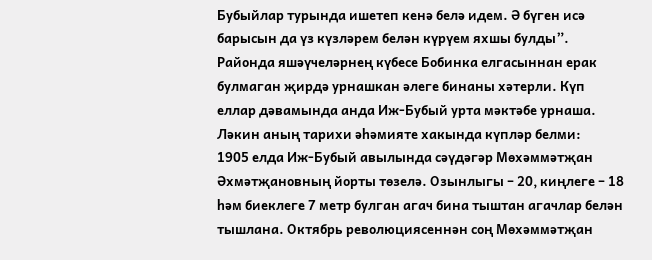Бубыйлар турында ишетеп кенә белә идем. Ә бүген исә барысын да үз күзләрем белән күрүем яхшы булды”.
Районда яшәүчеләрнең күбесе Бобинка елгасыннан ерак булмаган җирдә урнашкан әлеге бинаны хәтерли. Күп еллар дәвамында анда Иж-Бубый урта мәктәбе урнаша. Ләкин аның тарихи әһәмияте хакында күпләр белми:
1905 елда Иж-Бубый авылында сәүдәгәр Мөхәммәтҗан Әхмәтҗановның йорты төзелә. Озынлыгы – 20, киңлеге – 18 һәм биеклеге 7 метр булган агач бина тыштан агачлар белән тышлана. Октябрь революциясеннән соң Мөхәммәтҗан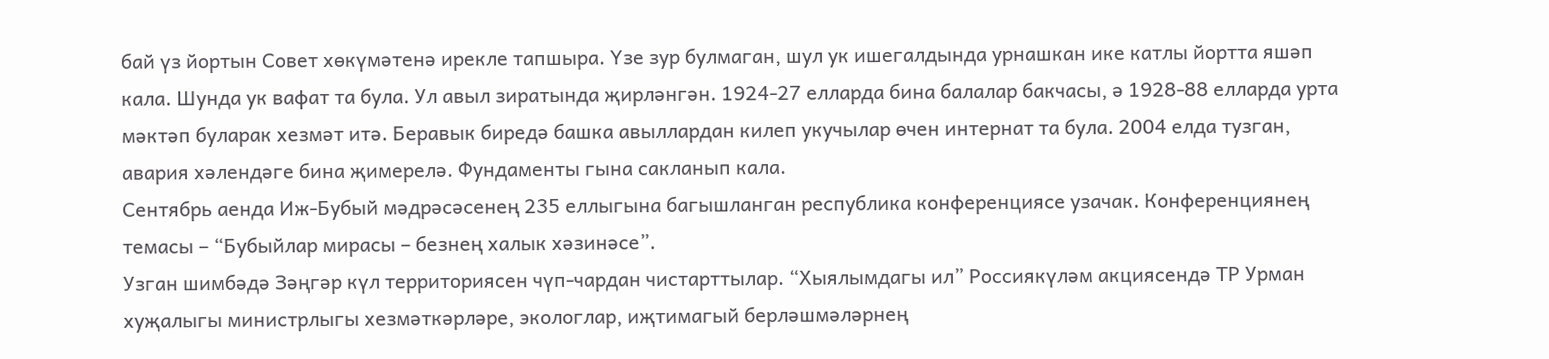бай үз йортын Совет хөкүмәтенә ирекле тапшыра. Үзе зур булмаган, шул ук ишегалдында урнашкан ике катлы йортта яшәп кала. Шунда ук вафат та була. Ул авыл зиратында җирләнгән. 1924-27 елларда бина балалар бакчасы, ә 1928-88 елларда урта мәктәп буларак хезмәт итә. Беравык биредә башка авыллардан килеп укучылар өчен интернат та була. 2004 елда тузган, авария хәлендәге бина җимерелә. Фундаменты гына сакланып кала.
Сентябрь аенда Иж-Бубый мәдрәсәсенең 235 еллыгына багышланган республика конференциясе узачак. Конференциянең темасы – “Бубыйлар мирасы – безнең халык хәзинәсе”.
Узган шимбәдә Зәңгәр күл территориясен чүп-чардан чистарттылар. “Хыялымдагы ил” Россиякүләм акциясендә ТР Урман хуҗалыгы министрлыгы хезмәткәрләре, экологлар, иҗтимагый берләшмәләрнең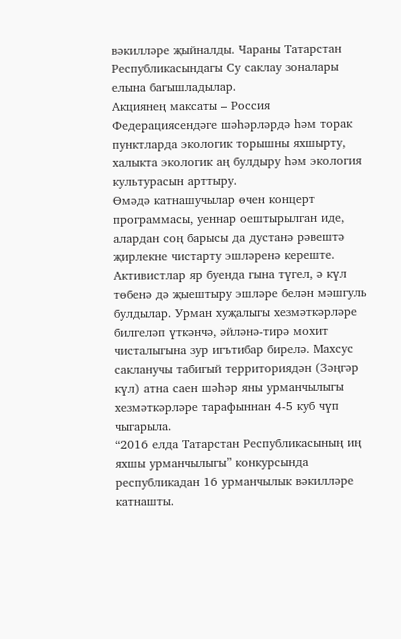вәкилләре җыйналды. Чараны Татарстан Республикасындагы Су саклау зоналары елына багышладылар.
Акциянең максаты – Россия Федерациясендәге шәһәрләрдә һәм торак пунктларда экологик торышны яхшырту, халыкта экологик аң булдыру һәм экология культурасын арттыру.
Өмәдә катнашучылар өчен концерт программасы, уеннар оештырылган иде, алардан соң барысы да дустанә рәвештә җирлекне чистарту эшләренә кереште. Активистлар яр буенда гына түгел, ә күл төбенә дә җыештыру эшләре белән мәшгуль булдылар. Урман хуҗалыгы хезмәткәрләре билгеләп үткәнчә, әйләнә-тирә мохит чисталыгына зур игътибар бирелә. Махсус сакланучы табигый территориядән (Зәңгәр күл) атна саен шәһәр яны урманчылыгы хезмәткәрләре тарафыннан 4-5 куб чүп чыгарыла.
“2016 елда Татарстан Республикасының иң яхшы урманчылыгы” конкурсында республикадан 16 урманчылык вәкилләре катнашты.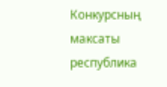Конкурсның максаты республика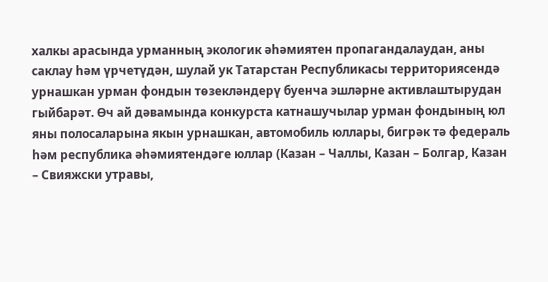халкы арасында урманның экологик әһәмиятен пропагандалаудан, аны саклау һәм үрчетүдән, шулай ук Татарстан Республикасы территориясендә урнашкан урман фондын төзекләндерү буенча эшләрне активлаштырудан гыйбарәт. Өч ай дәвамында конкурста катнашучылар урман фондының юл яны полосаларына якын урнашкан, автомобиль юллары, бигрәк тә федераль һәм республика әһәмиятендәге юллар (Казан – Чаллы, Казан – Болгар, Казан – Свияжски утравы,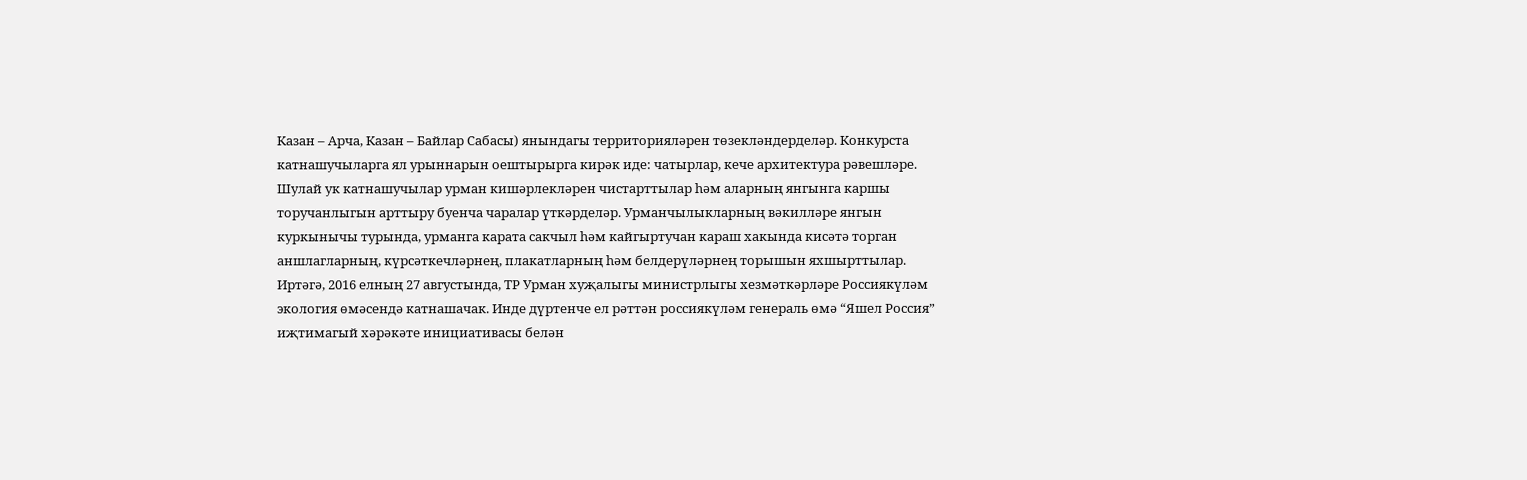Казан – Арча, Казан – Байлар Сабасы) янындагы территорияләрен төзекләндерделәр. Конкурста катнашучыларга ял урыннарын оештырырга кирәк иде: чатырлар, кече архитектура рәвешләре. Шулай ук катнашучылар урман кишәрлекләрен чистарттылар һәм аларның янгынга каршы торучанлыгын арттыру буенча чаралар үткәрделәр. Урманчылыкларның вәкилләре янгын куркынычы турында, урманга карата сакчыл һәм кайгыртучан караш хакында кисәтә торган аншлагларның, күрсәткечләрнең, плакатларның һәм белдерүләрнең торышын яхшырттылар.
Иртәгә, 2016 елның 27 августында, ТР Урман хуҗалыгы министрлыгы хезмәткәрләре Россиякүләм экология өмәсендә катнашачак. Инде дүртенче ел рәттән россиякүләм генераль өмә “Яшел Россия” иҗтимагый хәрәкәте инициативасы белән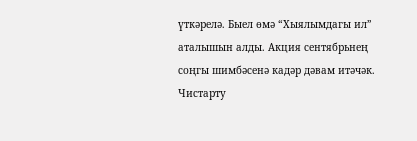үткәрелә. Быел өмә “Хыялымдагы ил” аталышын алды. Акция сентябрьнең соңгы шимбәсенә кадәр дәвам итәчәк. Чистарту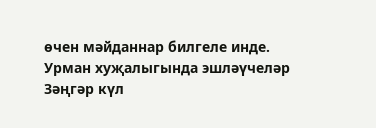өчен мәйданнар билгеле инде. Урман хуҗалыгында эшләүчеләр Зәңгәр күл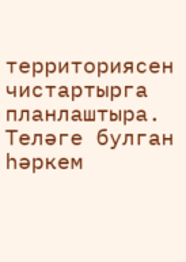территориясен чистартырга планлаштыра. Теләге булган һәркем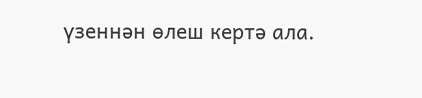үзеннән өлеш кертә ала.